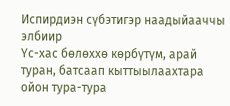Испирдиэн сүбэтигэр наадыйааччы элбиир
Үс-хас бөлөххө көрбүтүм, арай туран, батсаап кыттыылаахтара ойон тура-тура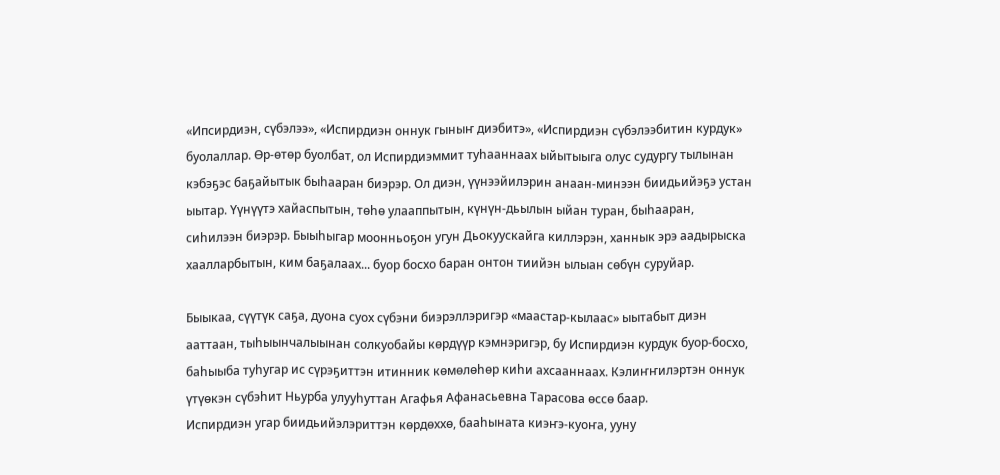«Ипсирдиэн, сүбэлээ», «Испирдиэн оннук гыныҥ диэбитэ», «Испирдиэн сүбэлээбитин курдук» буолаллар. Өр-өтөр буолбат, ол Испирдиэммит туһааннаах ыйытыыга олус судургу тылынан кэбэҕэс баҕайытык быһааран биэрэр. Ол диэн, үүнээйилэрин анаан-минээн биидьийэҕэ устан ыытар. Үүнүүтэ хайаспытын, төһө улааппытын, күнүн-дьылын ыйан туран, быһааран, сиһилээн биэрэр. Быыһыгар моонньоҕон угун Дьокуускайга киллэрэн, ханнык эрэ аадырыска хаалларбытын, ким баҕалаах... буор босхо баран онтон тиийэн ылыан сөбүн суруйар.

Быыкаа, сүүтүк саҕа, дуона суох сүбэни биэрэллэригэр «маастар-кылаас» ыытабыт диэн ааттаан, тыһыынчалыынан солкуобайы көрдүүр кэмнэригэр, бу Испирдиэн курдук буор-босхо, баһыыба туһугар ис сүрэҕиттэн итинник көмөлөһөр киһи ахсааннаах. Кэлиҥҥилэртэн оннук үтүөкэн сүбэһит Ньурба улууһуттан Агафья Афанасьевна Тарасова өссө баар.
Испирдиэн угар биидьийэлэриттэн көрдөххө, бааһыната киэҥэ-куоҥа, ууну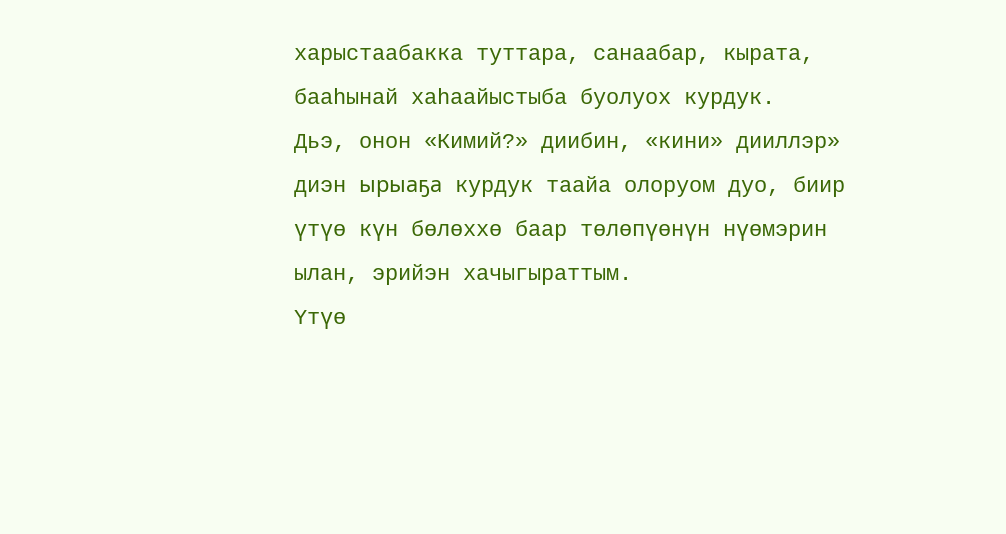харыстаабакка туттара, санаабар, кырата, бааһынай хаһаайыстыба буолуох курдук.
Дьэ, онон «Кимий?» диибин, «кини» дииллэр» диэн ырыаҕа курдук таайа олоруом дуо, биир үтүө күн бөлөххө баар төлөпүөнүн нүөмэрин ылан, эрийэн хачыгыраттым.
Үтүө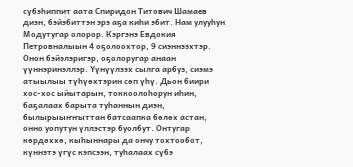сүбэһиппит аата Спиридон Титович Шамаев диэн, бэйэбиттэн эрэ аҕа киһи эбит. Нам улууһун Модутугар олорор. Кэргэнэ Евдокия Петровналыын 4 оҕолоохтор, 9 сиэннээхтэр. Онон бэйэлэригэр, оҕолоругар анаан үүннэринэллэр. Үүнүүлээх сылга арбуз, сиэмэ атыылыы түһүөхтэрин сөп үһү. Дьон биири хос-хос ыйытарын, токкоолоһорун иһин, баҕалаах барыта туһаннын диэн, былырыыҥҥыттан батсаапка бөлөх астан, онно уопутун үллэстэр буолбут. Онтугар көрдөххө, кыһыннары да ончу тохтообот, күннэтэ үгүс кэпсээн, туһалаах сүбэ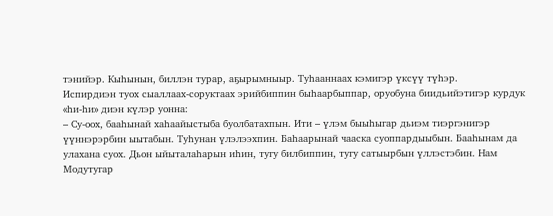тэнийэр. Кыһынын, биллэн турар, аҕырымныыр. Туһааннаах кэмигэр үксүү түһэр.
Испирдиэн туох сыаллаах-соруктаах эрийбиппин быһаарбыппар, оруобуна биидьийэтигэр курдук «һи-һи» диэн күлэр уонна:
– Су-оох, бааһынай хаһаайыстыба буолбатахпын. Ити – үлэм быыһыгар дьиэм тиэргэнигэр үүннэрэрбин ыытабын. Туһунан үлэлээхпин. Баһаарынай чааска суоппардыыбын. Бааһынам да улахана суох. Дьон ыйыталаһарын иһин, тугу билбиппин, тугу сатыырбын үллэстэбин. Нам Модутугар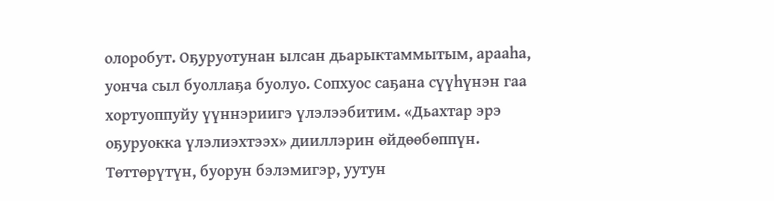олоробут. Оҕуруотунан ылсан дьарыктаммытым, арааһа, уонча сыл буоллаҕа буолуо. Сопхуос саҕана сүүһүнэн гаа хортуоппуйу үүннэриигэ үлэлээбитим. «Дьахтар эрэ оҕуруокка үлэлиэхтээх» дииллэрин өйдөөбөппүн. Төттөрүтүн, буорун бэлэмигэр, уутун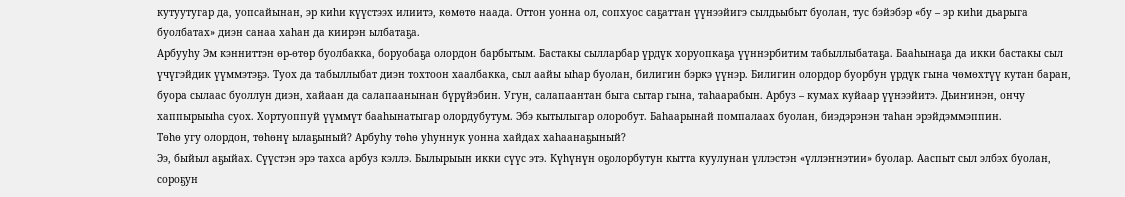кутуутугар да, уопсайынан, эр киһи күүстээх илиитэ, көмөтө наада. Оттон уонна ол, сопхуос саҕаттан үүнээйигэ сылдьыбыт буолан, тус бэйэбэр «бу – эр киһи дьарыга буолбатах» диэн санаа хаһан да киирэн ылбатаҕа.
Арбууһу Эм кэнниттэн өр-өтөр буолбакка, боруобаҕа олордон барбытым. Бастакы сылларбар үрдүк хоруопкаҕа үүннэрбитим табыллыбатаҕа. Бааһынаҕа да икки бастакы сыл үчүгэйдик үүммэтэҕэ. Туох да табыллыбат диэн тохтоон хаалбакка, сыл аайы ыһар буолан, билигин бэркэ үүнэр. Билигин олордор буорбун үрдүк гына чөмөхтүү кутан баран, буора сылаас буоллун диэн, хайаан да салапаанынан бүрүйэбин. Угун, салапаантан быга сытар гына, таһаарабын. Арбуз – кумах куйаар үүнээйитэ. Дьиҥинэн, ончу хаппырыыһа суох. Хортуоппуй үүммүт бааһынатыгар олордубутум. Эбэ кытылыгар олоробут. Баһаарынай помпалаах буолан, биэдэрэнэн таһан эрэйдэммэппин.
Төһө угу олордон, төһөнү ылаҕыный? Арбуһу төһө уһуннук уонна хайдах хаһаанаҕыный?
Ээ, быйыл аҕыйах. Сүүстэн эрэ тахса арбуз кэллэ. Былырыын икки сүүс этэ. Күһүнүн оҕолорбутун кытта куулунан үллэстэн «үллэҥнэтии» буолар. Ааспыт сыл элбэх буолан, сороҕун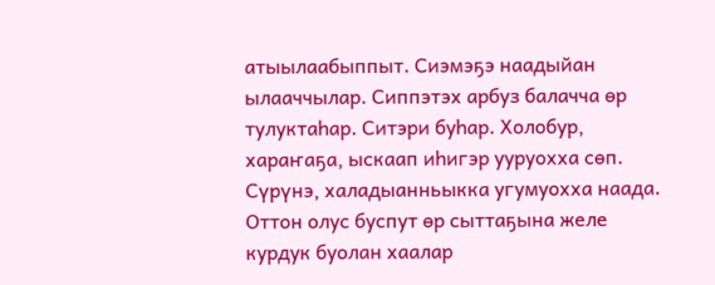атыылаабыппыт. Сиэмэҕэ наадыйан ылааччылар. Сиппэтэх арбуз балачча өр тулуктаһар. Ситэри буһар. Холобур, хараҥаҕа, ыскаап иһигэр ууруохха сөп. Сүрүнэ, халадыанньыкка угумуохха наада. Оттон олус буспут өр сыттаҕына желе курдук буолан хаалар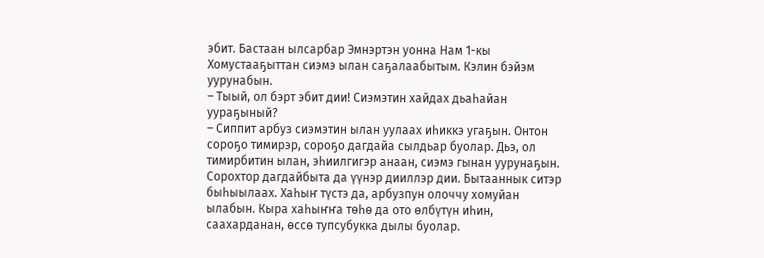эбит. Бастаан ылсарбар Эмнэртэн уонна Нам 1-кы Хомустааҕыттан сиэмэ ылан саҕалаабытым. Кэлин бэйэм уурунабын.
– Тыый, ол бэрт эбит дии! Сиэмэтин хайдах дьаһайан уураҕыный?
– Сиппит арбуз сиэмэтин ылан уулаах иһиккэ угаҕын. Онтон сороҕо тимирэр, сороҕо дагдайа сылдьар буолар. Дьэ, ол тимирбитин ылан, эһиилгигэр анаан, сиэмэ гынан уурунаҕын. Сорохтор дагдайбыта да үүнэр дииллэр дии. Бытааннык ситэр быһыылаах. Хаһыҥ түстэ да, арбузпун олоччу хомуйан ылабын. Кыра хаһыҥҥа төһө да ото өлбүтүн иһин, саахарданан, өссө тупсубукка дылы буолар.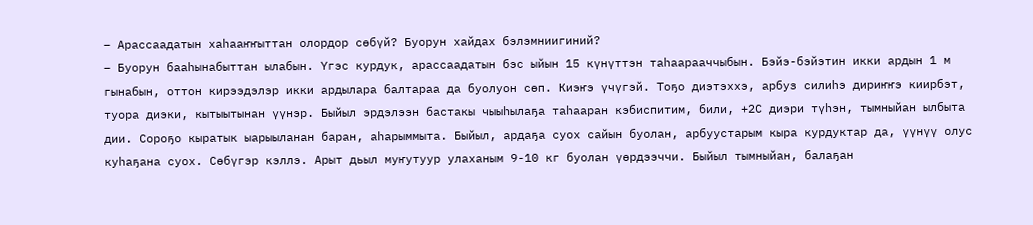– Арассаадатын хаһааҥҥыттан олордор сөбүй? Буорун хайдах бэлэмниигиний?
– Буорун бааһынабыттан ылабын. Үгэс курдук, арассаадатын бэс ыйын 15 күнүттэн таһаарааччыбын. Бэйэ-бэйэтин икки ардын 1 м гынабын, оттон кирээдэлэр икки ардылара балтараа да буолуон сөп. Киэҥэ үчүгэй. Тоҕо диэтэххэ, арбуз силиһэ дириҥҥэ киирбэт, туора диэки, кытыытынан үүнэр. Быйыл эрдэлээн бастакы чыыһылаҕа таһааран кэбиспитим, били, +2С диэри түһэн, тымныйан ылбыта дии. Сороҕо кыратык ыарыыланан баран, аһарыммыта. Быйыл, ардаҕа суох сайын буолан, арбуустарым кыра курдуктар да, үүнүү олус куһаҕана суох. Сөбүгэр кэллэ. Арыт дьыл муҥутуур улаханым 9-10 кг буолан үөрдээччи. Быйыл тымныйан, балаҕан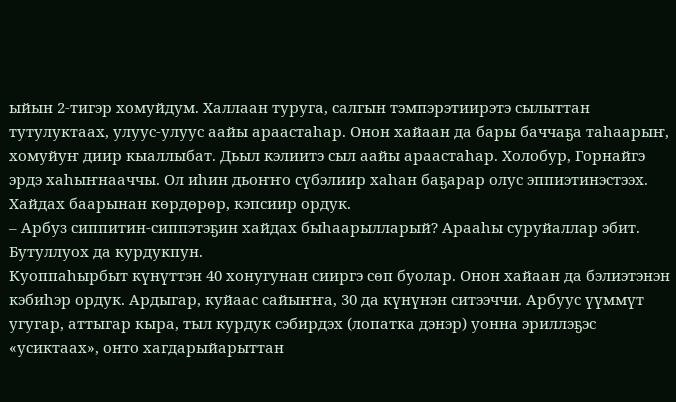ыйын 2-тигэр хомуйдум. Халлаан туруга, салгын тэмпэрэтиирэтэ сылыттан тутулуктаах, улуус-улуус аайы араастаһар. Онон хайаан да бары баччаҕа таһаарыҥ, хомуйуҥ диир кыаллыбат. Дьыл кэлиитэ сыл аайы араастаһар. Холобур, Горнайгэ эрдэ хаһыҥнааччы. Ол иһин дьоҥҥо сүбэлиир хаһан баҕарар олус эппиэтинэстээх. Хайдах баарынан көрдөрөр, кэпсиир ордук.
– Арбуз сиппитин-сиппэтэҕин хайдах быһаарылларый? Арааһы суруйаллар эбит. Бутуллуох да курдукпун.
Куоппаһырбыт күнүттэн 40 хонугунан сииргэ сөп буолар. Онон хайаан да бэлиэтэнэн кэбиһэр ордук. Ардыгар, куйаас сайыҥҥа, 30 да күнүнэн ситээччи. Арбуус үүммүт угугар, аттыгар кыра, тыл курдук сэбирдэх (лопатка дэнэр) уонна эриллэҕэс «усиктаах», онто хагдарыйарыттан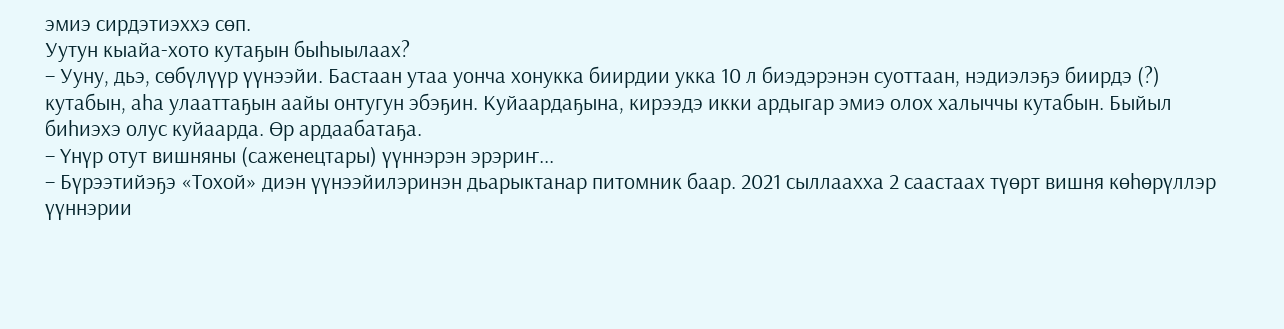эмиэ сирдэтиэххэ сөп.
Уутун кыайа-хото кутаҕын быһыылаах?
– Ууну, дьэ, сөбүлүүр үүнээйи. Бастаан утаа уонча хонукка биирдии укка 10 л биэдэрэнэн суоттаан, нэдиэлэҕэ биирдэ (?) кутабын, аһа улааттаҕын аайы онтугун эбэҕин. Куйаардаҕына, кирээдэ икки ардыгар эмиэ олох халыччы кутабын. Быйыл биһиэхэ олус куйаарда. Өр ардаабатаҕа.
– Үнүр отут вишняны (саженецтары) үүннэрэн эрэриҥ...
– Бүрээтийэҕэ «Тохой» диэн үүнээйилэринэн дьарыктанар питомник баар. 2021 сыллаахха 2 саастаах түөрт вишня көһөрүллэр үүннэрии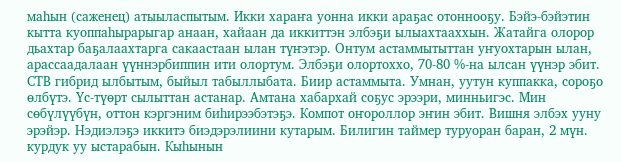маһын (саженец) атыыласпытым. Икки хараҥа уонна икки араҕас отоннооҕу. Бэйэ-бэйэтин кытта куоппаһырарыгар анаан, хайаан да иккиттэн элбэҕи ылыахтааххын. Жатайга олорор дьахтар баҕалаахтарга сакаастаан ылан түҥэтэр. Онтум астаммытыттан уҥуохтарын ылан, арассаадалаан үүннэрбиппин ити олортум. Элбэҕи олортоххо, 70-80 %-на ылсан үүнэр эбит. СТВ гибрид ылбытым, быйыл табыллыбата. Биир астаммыта. Умнан, уутун куппакка, сороҕо өлбүтэ. Үс-түөрт сылыттан астанар. Амтана хабархай соҕус эрээри, минньигэс. Мин сөбүлүүбүн, оттон кэргэним биһирээбэтэҕэ. Компот оҥороллор эҥин эбит. Вишня элбэх ууну эрэйэр. Нэдиэлэҕэ иккитэ биэдэрэлиини кутарым. Билигин таймер туруоран баран, 2 мүн. курдук уу ыстарабын. Кыһынын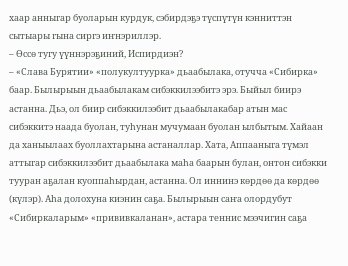хаар анныгар буоларын курдук, сэбирдэҕэ түспүтүн кэнниттэн сытыары гына сиргэ иҥнэриллэр.
– Өссө тугу үүннэрэҕиний, Испирдиэн?
– «Слава Бурятии» «полукултуурка» дьаабылака, отучча «Сибирка» баар. Былырыын дьаабылакам сибэккилээбитэ эрэ. Быйыл биирэ астанна. Дьэ, ол биир сибэккилээбит дьаабылакабар атын мас сибэккитэ наада буолан, туһунан мучумаан буолан ылбытым. Хайаан да ханыылаах буоллахтарына астаналлар. Хата, Аппааныга түмэл аттыгар сибэккилээбит дьаабылака маһа баарын булан, онтон сибэкки тууран аҕалан куоппаһырдан, астанна. Ол иннинэ көрдөө да көрдөө (күлэр). Аһа долохуна киэнин саҕа. Былырыын саҥа олордубут «Сибиркаларым» «прививкаланан», астара теннис мээчигин саҕа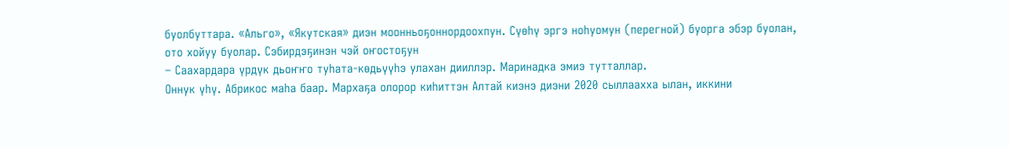буолбуттара. «Альго», «Якутская» диэн моонньоҕоннордоохпун. Сүөһү эргэ ноһуомун (перегной) буорга эбэр буолан, ото хойуу буолар. Сэбирдэҕинэн чэй оҥостоҕун
– Саахардара үрдүк дьоҥҥо туһата-көдьүүһэ улахан дииллэр. Маринадка эмиэ тутталлар.
Оннук үһү. Абрикос маһа баар. Мархаҕа олорор киһиттэн Алтай киэнэ диэни 2020 сыллаахха ылан, иккини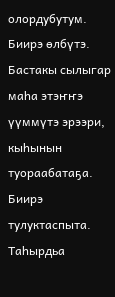олордубутум. Биирэ өлбүтэ. Бастакы сылыгар маһа этэҥҥэ үүммүтэ эрээри, кыһынын туораабатаҕа. Биирэ тулуктаспыта. Таһырдьа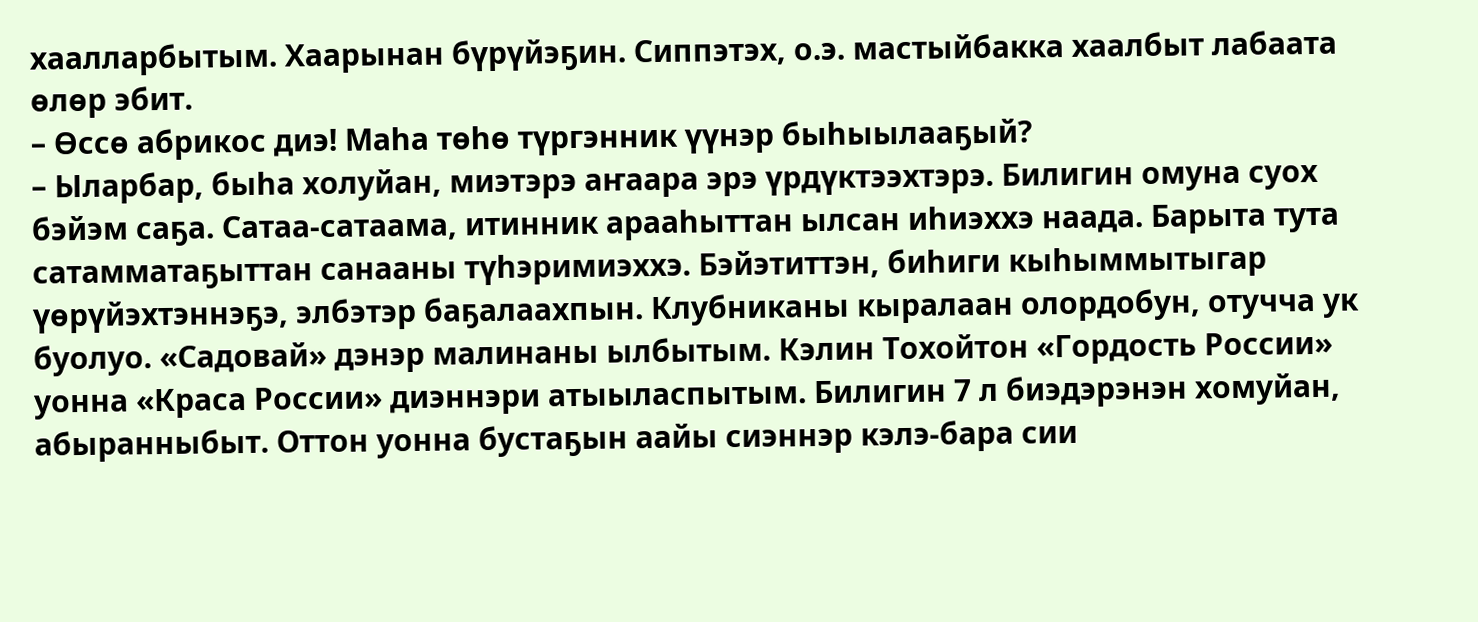хаалларбытым. Хаарынан бүрүйэҕин. Сиппэтэх, о.э. мастыйбакка хаалбыт лабаата өлөр эбит.
– Өссө абрикос диэ! Маһа төһө түргэнник үүнэр быһыылааҕый?
– Ыларбар, быһа холуйан, миэтэрэ аҥаара эрэ үрдүктээхтэрэ. Билигин омуна суох бэйэм саҕа. Сатаа-сатаама, итинник арааһыттан ылсан иһиэххэ наада. Барыта тута сатамматаҕыттан санааны түһэримиэххэ. Бэйэтиттэн, биһиги кыһыммытыгар үөрүйэхтэннэҕэ, элбэтэр баҕалаахпын. Клубниканы кыралаан олордобун, отучча ук буолуо. «Садовай» дэнэр малинаны ылбытым. Кэлин Тохойтон «Гордость России» уонна «Краса России» диэннэри атыыласпытым. Билигин 7 л биэдэрэнэн хомуйан, абыранныбыт. Оттон уонна бустаҕын аайы сиэннэр кэлэ-бара сии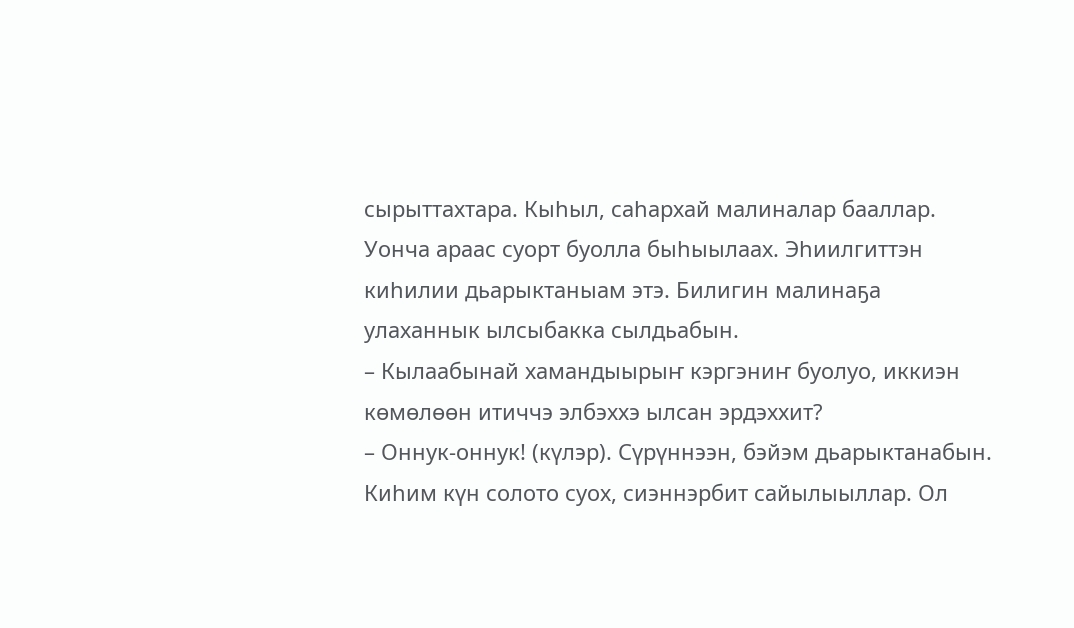сырыттахтара. Кыһыл, саһархай малиналар бааллар. Уонча араас суорт буолла быһыылаах. Эһиилгиттэн киһилии дьарыктаныам этэ. Билигин малинаҕа улаханнык ылсыбакка сылдьабын.
– Кылаабынай хамандыырыҥ кэргэниҥ буолуо, иккиэн көмөлөөн итиччэ элбэххэ ылсан эрдэххит?
– Оннук-оннук! (күлэр). Сүрүннээн, бэйэм дьарыктанабын. Киһим күн солото суох, сиэннэрбит сайылыыллар. Ол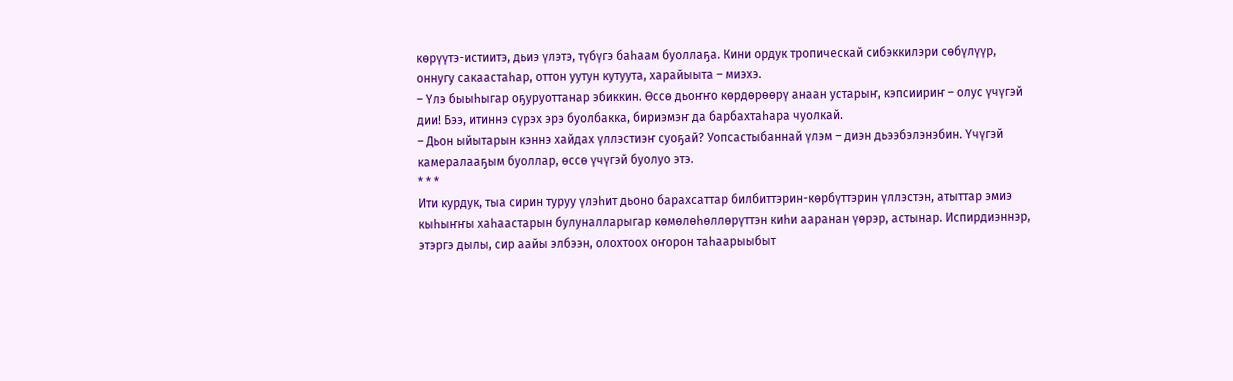көрүүтэ-истиитэ, дьиэ үлэтэ, түбүгэ баһаам буоллаҕа. Кини ордук тропическай сибэккилэри сөбүлүүр, оннугу сакаастаһар, оттон уутун кутуута, харайыыта – миэхэ.
– Үлэ быыһыгар оҕуруоттанар эбиккин. Өссө дьоҥҥо көрдөрөөрү анаан устарыҥ, кэпсиириҥ – олус үчүгэй дии! Бээ, итиннэ сүрэх эрэ буолбакка, бириэмэҥ да барбахтаһара чуолкай.
– Дьон ыйытарын кэннэ хайдах үллэстиэҥ суоҕай? Уопсастыбаннай үлэм – диэн дьээбэлэнэбин. Үчүгэй камералааҕым буоллар, өссө үчүгэй буолуо этэ.
* * *
Ити курдук, тыа сирин туруу үлэһит дьоно барахсаттар билбиттэрин-көрбүттэрин үллэстэн, атыттар эмиэ кыһыҥҥы хаһаастарын булуналларыгар көмөлөһөллөрүттэн киһи ааранан үөрэр, астынар. Испирдиэннэр, этэргэ дылы, сир аайы элбээн, олохтоох оҥорон таһаарыыбыт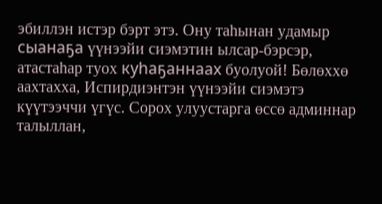эбиллэн истэр бэрт этэ. Ону таһынан удамыр сыанаҕа үүнээйи сиэмэтин ылсар-бэрсэр, атастаһар туох куһаҕаннаах буолуой! Бөлөххө аахтахха, Испирдиэнтэн үүнээйи сиэмэтэ күүтээччи үгүс. Сорох улуустарга өссө админнар талыллан,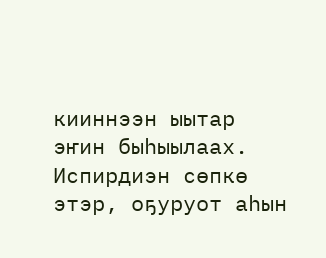кииннээн ыытар эҥин быһыылаах. Испирдиэн сөпкө этэр, оҕуруот аһын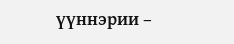үүннэрии –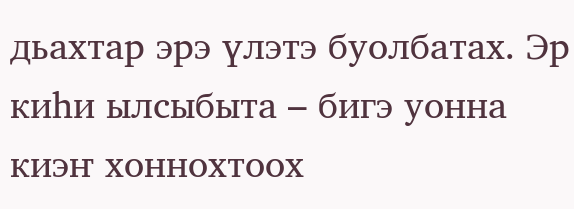дьахтар эрэ үлэтэ буолбатах. Эр киһи ылсыбыта – бигэ уонна киэҥ хоннохтоох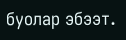буолар эбээт.